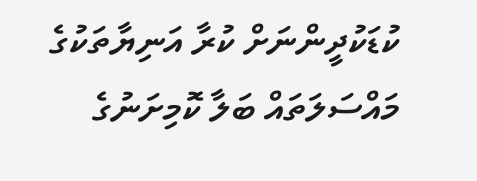ކުޑަކުދީންނަށް ކުރާ އަނިޔާތަކުގެ މައްސަލަތައް ބަލާ ކޮމިށަނުގެ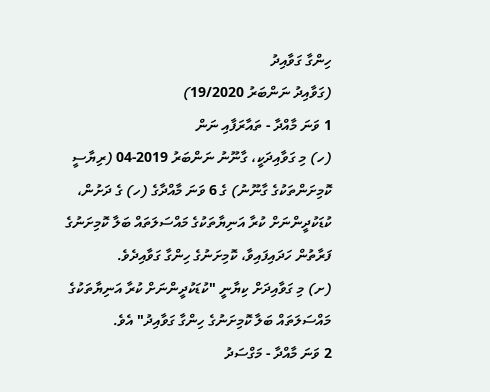ހިންގާ ގަވާއިދު
(ގަވާއިދު ނަންބަރު 19/2020)
1 ވަނަ މާއްދާ - ތައާރަފާއި ނަން
(ހ) މި ގަވާއިދަކީ، ގާނޫނު ނަންބަރު 2019-04 (ރިޔާސީ ކޮމިށަންތަކުގެ ގާނޫނު) ގެ 6 ވަނަ މާއްދާގެ (ހ) ގެ ދަށުން، ކުޑަކުދީންނަށް ކުރާ އަނިޔާތަކުގެ މައްސަލަތައް ބަލާ ކޮމިށަނުގެ ފަރާތުން ހަދައިފައިވާ، ކޮމިށަނުގެ ހިންގާ ގަވާއިދެވެ.
(ށ) މި ގަވާއިދަށް ކިޔާނީ "ކުޑަކުދީންނަށް ކުރާ އަނިޔާތަކުގެ މައްސަލަތައް ބަލާ ކޮމިށަނުގެ ހިންގާ ގަވާއިދު" އެވެ.
2 ވަނަ މާއްދާ - މަގްސަދު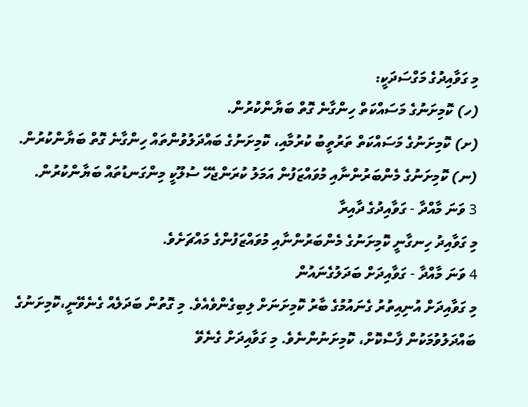މި ގަވާއިދުގެ މަގްސަދަކީ:
(ހ) ކޮމިށަނުގެ މަސައްކަތް ހިންގާނެ ގޮތް ބަޔާންކުރުން.
(ށ) ކޮމިށަނުގެ މަސައްކަތް ތަރުތީބު ކުރުމާއި، ކޮމިށަނުގެ ބައްދަލުވުންތައް ހިންގާނެ ގޮތް ބަޔާންކުރުން.
(ނ) ކޮމިށަނުގެ މެންބަރުންނާއި މުވައްޒަފުން އަމަލު ކުރަންޖެހޭ ސުލޫކީ މިންގަނޑުތައް ބަޔާންކުރުން.
3 ވަނަ މާއްދާ - ގަވާއިދުގެ ދާއިރާ
މި ގަވާއިދު ހިނގާނީ ކޮމިށަނުގެ މެންބަރުންނާއި މުވައްޒަފުންގެ މައްޗަށެވެ.
4 ވަނަ މާއްދާ - ގަވާއިދަށް ބަދަލުގެނައުން
މި ގަވާއިދަށް އުނިއިތުރު ގެނައުމުގެ ބާރު ކޮމިށަނަށް ލިބިގެންވެއެވެ. މި ގޮތުން ބަދަލެއް ގެނެވޭނީ،ކޮމިށަނުގެ ބައްދަލުވުމަކުން ފާސްކޮށް، ކޮމިށަނުންނެވެ. މި ގަވާއިދަށް ގެނެވޭ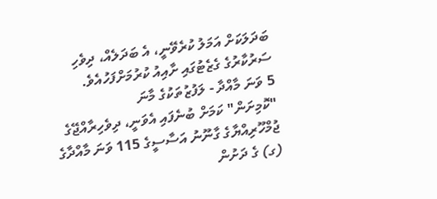ބަދަލަކަށް އަމަލު ކުރެވޭނީ، އެ ބަދަލެއް، ދިވެހި ސަރުކާރުގެ ގެޒެޓުގައި ށާއިއު ކުރުމަށްފަހުއެވެ.
5 ވަނަ މާއްދާ - ލަފުޒުތަކުގެ މާނަ
"ކޮމިށަން" ކަމަށް ބުނެފައި އެވަނީ، ދިވެހިރާއްޖޭގެ ޖުމްހޫރިއްޔާގެ ގާނޫނު އަސާސީގެ 115 ވަނަ މާއްދާގެ (ގ) ގެ ދަށުން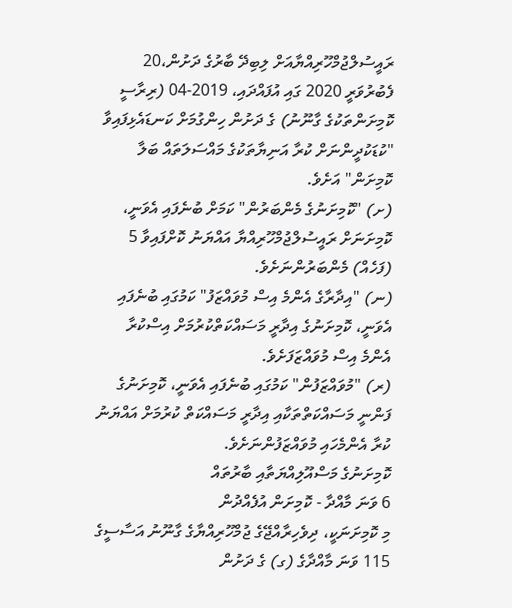ރައީސުލްޖުމްހޫރިއްޔާއަށް ލިބިދޭ ބާރުގެ ދަށުން،20 ފެބުރުވަރީ 2020 ގައި އުފައްދައި، 2019-04 (ރިރާސީ ކޮމިށަންތަކުގެ ގާނޫނު) ގެ ދަށުން ހިންގުމަށް ކަނޑައެޅިފައިވާ "ކުޑަކުދީންނަށް ކުރާ އަނިޔާތަކުގެ މައްސަލަތައް ބަލާ ކޮމިށަން" އަށެވެ.
(ށ) "ކޮމިށަނުގެ މެންބަރުން" ކަމަށް ބުނެފައި އެވަނީ، ކޮމިށަނަށް ރައީސުލްޖުމްހޫރިއްޔާ އައްޔަނު ކޮށްފައިވާ 5 (ފަހެއް) މެންބަރުންނަށެވެ.
(ނ) "އިދާރާގެ އެންމެ އިސް މުވައްޒަފު" ކަމުގައި ބުނެފައި އެވަނީ، ކޮމިށަނުގެ އިދާރީ މަސައްކަތްކުރުމަށް އިސްކުރާ އެންމެ އިސް މުވައްޒަފަށެވެ.
(ރ) "މުވައްޒަފުން" ކަމުގައި ބުނެފައި އެވަނީ، ކޮމިށަނުގެ ފަންނީ މަސައްކަތްތަކާއި އިދާރީ މަސައްކަތް ކުރުމަށް އައްޔަނު ކުރާ އެންމެހައި މުވައްޒަފުންނަށެވެ.
ކޮމިށަނުގެ މަސްއޫލިއްޔަތާއި ބާރުތައް
6 ވަނަ މާއްދާ - ކޮމިށަން އުފެއްދުން
މި ކޮމިށަނަކީ، ދިވެހިރާއްޖޭގެ ޖުމްހޫރިއްޔާގެ ގާނޫނު އަސާސީގެ 115 ވަނަ މާއްދާގެ (ގ) ގެ ދަށުން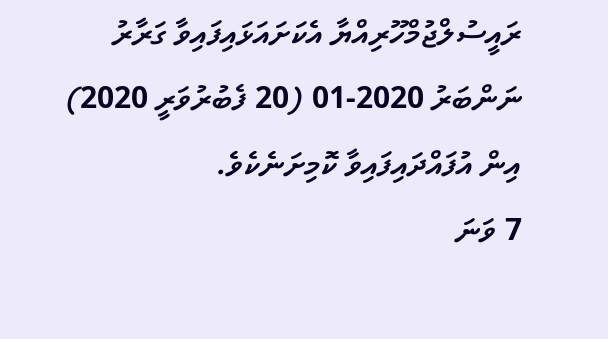ރައީސުލްޖުމްހޫރިއްޔާ އެކަށައަޅައިފައިވާ ގަރާރު ނަންބަރު 2020-01 (20 ފެބުރުވަރީ 2020)  އިން އުފައްދައިފައިވާ ކޮމިށަނެކެވެ.
7 ވަނަ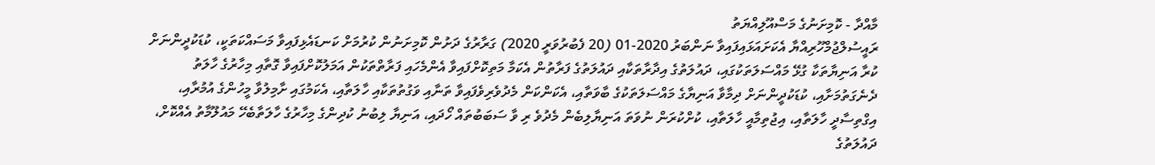މާއްދާ - ކޮމިށަނުގެ މަސްއޫލިއްޔަތު
ރައީސުލްޖުމްހޫރިއްޔާ އެކަށައަޅައިފައިވާ ނަންބަރު 2020-01 (20 ފެބުރުވަރީ 2020) ގަރާރުގެ ދަށުން ކޮމިށަނުން ކުރުމަށް ކަނޑައެޅިފައިވާ މަސައްކަތަކީ، ކުޑަކުދީންނަށް ކުރާ އަނިޔާތަކާ ގުޅޭ މައްސަލަތަކުގައި، ދައުލަތުގެ އިދާރާތަކާއި ދައުލަތުގެ ފަރާތުން އެކަމާ މަތިކޮށްފައިވާ އެންމެހައި ފަރާތްތަކުން އަމަލުކޮށްފައިވާ ގޮތާއި މިހާރުގެ ހާލަތު ދެނެގަތުމަށާއި، ކުޑަކުދީންނަށް ދިމާވާ އަނިޔާގެ މައްސަލަތަކުގެ ބާވަތާއި، އެކަންކަން މެދުވެރިވެފައިވާ ތަނާއި ވަގުތުތަކާއި ހާލަތާއި، އެކަމުގައި ށާމިލުވާ މީހުންގެ އުމުރާއި، އިގްތިސާދީ ހާލަތާއި، އިޖުތިމާއީ ހާލަތާއި، ކުށްކުރަން ނުވަތަ އަނިޔާލިބެން މެދުވެ ރި ވާ ސަބަބުތައް ހޯދައި، އަނިޔާ ލިބުނު ކުދިންގެ މިހާރުގެ ހާލަތާބެހޭ މައުލޫމާތު އެއްކޮށް، ދައުލަތުގެ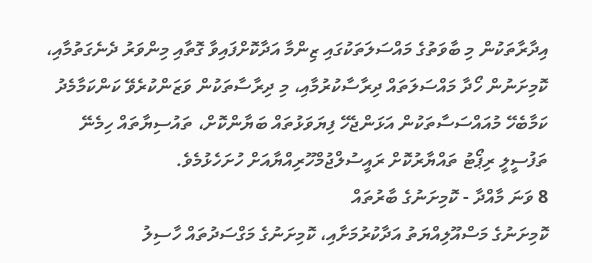އިދާރާތަކުން މި ބާވަތުގެ މައްސަލަތަކުގައި ޒިންމާ އަދާކޮށްފައިވާ ގޮތާއި މިންވަރު ދެނެގަތުމާއި، ކޮމިށަނުން ހޯދާ މައްސަލަތައް ދިރާސާކުރުމާއި، މި ދިރާސާތަކުން ވަޒަންކުރެވޭ ކަންކަމާމެދު ކަމާބެހޭ މުއައްސަސާތަކުން އަޅަންޖެހޭ ފިޔަވަޅުތައް ބަޔާންކޮށް، ތައުސިޔާތައް ހިމެނޭ ތަފުސީލީ ރިޕޯޓު ތައްޔާރުކޮށް ރައީސުލްޖުމްހޫރިއްޔާއަށް ހުށަހެޅުމެވެ.
8 ވަނަ މާއްދާ - ކޮމިށަނުގެ ބާރުތައް
ކޮމިށަނުގެ މަސްއޫލިއްޔަތު އަދާކުރުމަށާއި، ކޮމިށަނުގެ މަގްސަދުތައް ހާސިލު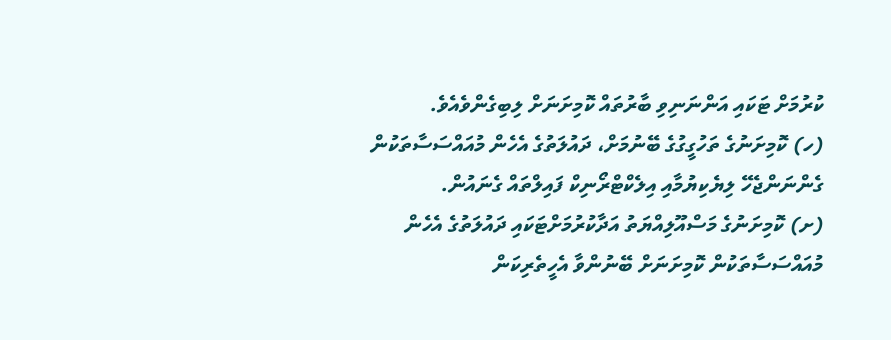ކުރުމަށް ޓަކައި އަންނަނިވި ބާރުތައް ކޮމިށަނަށް ލިބިގެންވެއެވެ.
(ހ) ކޮމިށަނުގެ ތަހުގީގުގެ ބޭނުމަށް، ދައުލަތުގެ އެހެން މުއައްސަސާތަކުން ގެންނަންޖެހޭ ލިޔެކިޔުމާއި އިލެކްޓްރޯނިކް ފައިލްތައް ގެނައުން.
(ށ) ކޮމިށަނުގެ މަސްއޫލިއްޔަތު އަދާކުރުމަށްޓަކައި ދައުލަތުގެ އެހެން މުއައްސަސާތަކުން ކޮމިށަނަށް ބޭނުންވާ އެހީތެރިކަން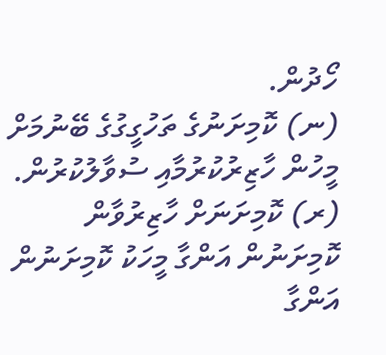ހޯދުން.
(ނ) ކޮމިށަނުގެ ތަހުގީގުގެ ބޭނުމަށް މީހުން ހާޒިރުކުރުމާއި ސުވާލުކުރުން.
(ރ) ކޮމިށަނަށް ހާޒިރުވާން ކޮމިށަނުން އަންގާ މީހަކު ކޮމިށަނުން އަންގާ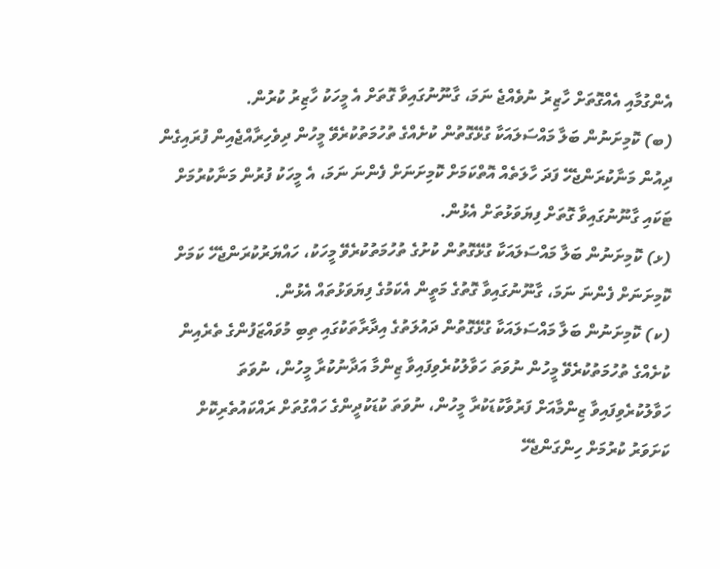އެންގުމާއި އެއްގޮތަށް ހާޒިރު ނުވެއްޖެ ނަމަ، ގާނޫނުގައިވާ ގޮތަށް އެ މީހަކު ހާޒިރު ކުރުން.
(ބ) ކޮމިށަނުން ބަލާ މައްސަލައަކާ ގުޅޭގޮތުން ކުށެއްގެ ތުހުމަތުކުރެވޭ މީހުން ދިވެހިރާއްޖެއިން ފުރައިގެން ދިއުން މަނާކުރަންޖެހޭ ފަދަ ހާލަތެއް އޮތްކަމަށް ކޮމިށަނަށް ފެންނަ ނަމަ، އެ މީހަކު ފުރުން މަނާކުރުމަށް ޓަކައި ގާނޫނުގައިވާ ގޮތަށް ފިޔަވަޅުތަށް އެޅުން.
(ޅ) ކޮމިށަނުން ބަލާ މައްސަލައަކާ ގުޅޭގޮތުން ކުށުގެ ތުހުމަތުކުރެވޭ މީހަކު، ހައްޔަރުކުރަންޖެހޭ ކަމަށް ކޮމިށަނަށް ފެންނަ ނަމަ، ގާނޫނުގައިވާ ގޮތުގެ މަތީން އެކަމުގެ ފިޔަވަޅުތައް އެޅުން.
(ކ) ކޮމިށަނުން ބަލާ މައްސަލައަކާ ގުޅޭގޮތުން ދައުލަތުގެ އިދާރާތަކުގައި ތިބި މުވައްޒަފުންގެ ތެރެއިން ކުށެއްގެ ތުހުމަތުކުރެވޭ މީހުން ނުވަތަ ހަވާލުކުރެވިފައިވާ ޒިންމާ އަދާނުކުރާ މީހުން، ނުވަތަ ހަވާލުކުރެވިފައިވާ ޒިންމާއަށް ފަރުވާކުޑަކުރާ މީހުން، ނުވަތަ ކުޑަކުދީންގެ ހައްގުތަށް ރައްކައުތެރިކޮށް ކަށަވަރު ކުރުމަށް ހިންގަންޖެހޭ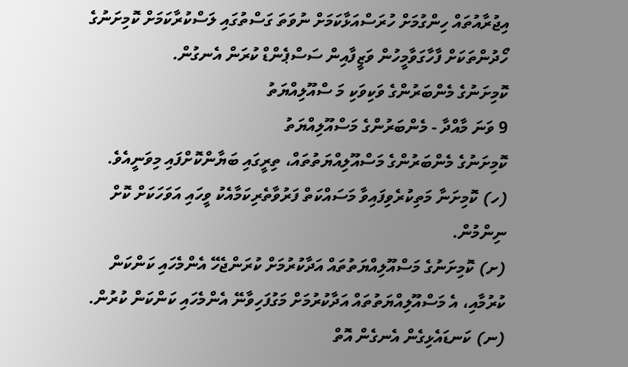އިޖުރާއުތައް ހިންގުމަށް ހުރަސްއަޅާކަމަށް ނުވަތަ ގަސްތުގައި ލަސްކުރާކަމަށް ކޮމިށަނުގެ ހޯދުންތަކަށް ފާހާގަވާމީހުން ވަޒީފާއިން ސަސްޕެންޑް ކުރަން އެނގުން.
ކޮމިށަނުގެ މެންބަރުންގެ ވަކިވަކި މަ ސްއޫލިއްޔަތު
9 ވަނަ މާއްދާ - މެންބަރުންގެ މަސްއޫލިއްޔަތު
ކޮމިށަނުގެ މެންބަރުންގެ މަސްއޫލިއްޔަތުތައް، ތިރީގައި ބަޔާންކޮށްފައި މިވަނީއެވެ.
(ހ) ކޮމިށަނާ މަތިކުރެވިފައިވާ މަސައްކަތް ފަރުވާތެރިކަމާއެކު ވީހައި އަވަހަކަށް ކޮށް ނިންމުން.
(ށ) ކޮމިށަނުގެ މަސްއޫލިއްޔަތުތައް އަދާކުރުމަށް ކުރަންޖެހޭ އެންމެހައި ކަންކަން ކުރުމާއި، އެ މަސްއޫލިއްޔަތުތައް އަދާކުރުމަށް މަގުފަހިވާނޭ އެންމެހައި ކަންކަން ކުރުން.
(ނ) ކަނޑައެޅިގެން އެނގެން އޮތް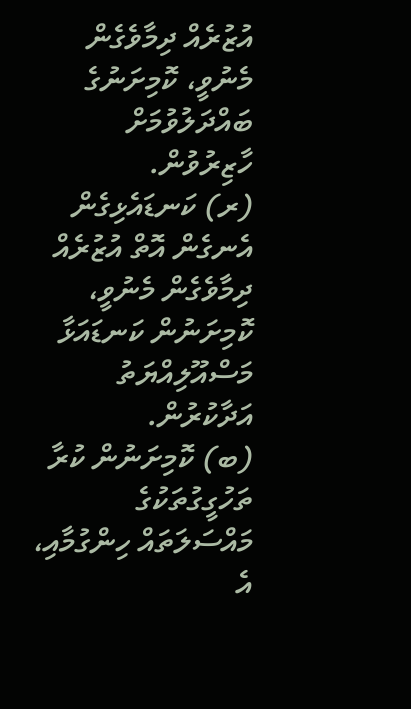އުޒުރެއް ދިމާވެގެން މެނުވީ، ކޮމިށަނުގެ ބައްދަލުވުމަށް ހާޒިރުވުން.
(ރ) ކަނޑައެޅިގެން އެނގެން އޮތް އުޒުރެއް ދިމާވެގެން މެނުވީ، ކޮމިށަނުން ކަނޑައަޅާ މަސްއޫލިއްޔަތު
އަދާކުރުން.
(ބ) ކޮމިށަނުން ކުރާ ތަހުގީގުތަކުގެ މައްސަލަތައް ހިންގުމާއި، އެ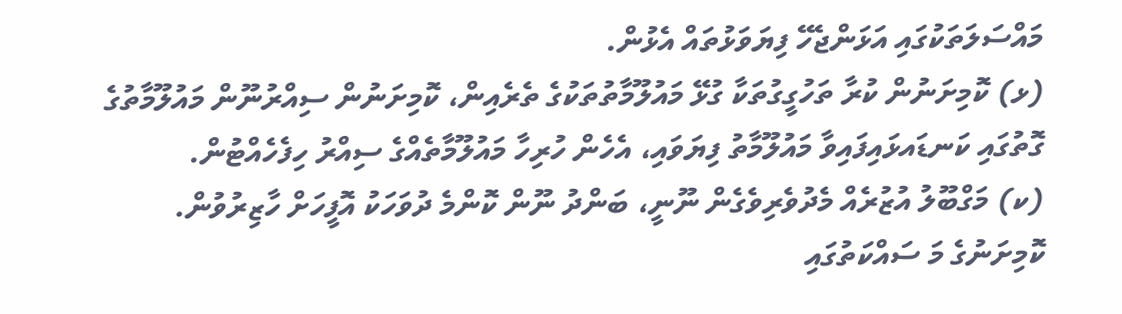މައްސަލަތަކުގައި އަޅަންޖެހޭ ފިޔަވަޅުތައް އެޅުން.
(ޅ) ކޮމިށަނުން ކުރާ ތަހުގީގުތަކާ ގުޅޭ މައުލޫމާތުތަކުގެ ތެރެއިން، ކޮމިށަނުން ސިއްރުނޫން މައުލޫމާތުގެ ގޮތުގައި ކަނޑައޅައިފައިވާ މައުލޫމާތު ފިޔަވައި، އެހެން ހުރިހާ މައުލޫމާތެއްގެ ސިއްރު ހިފެހެއްޓުން.
(ކ) މަގްބޫލު އުޒުރެއް މެދުވެރިވެގެން ނޫނީ، ބަންދު ނޫން ކޮންމެ ދުވަހަކު އޮފީހަށް ހާޒިރުވުން.
ކޮމިށަނުގެ މަ ސައްކަތުގައި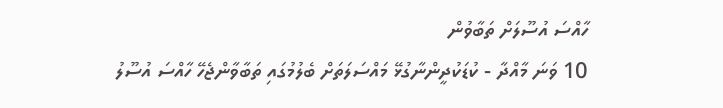ހާއްސަ އުސޫލަށް ތަބާވުން
10 ވަނަ މާއްދާ - ކުޑަކުދީންނާގުޅޭ މައްސަލަތަށް ބެލުމުގައި ތަބާވާންޖެހޭ ހާއްސަ އުސޫލު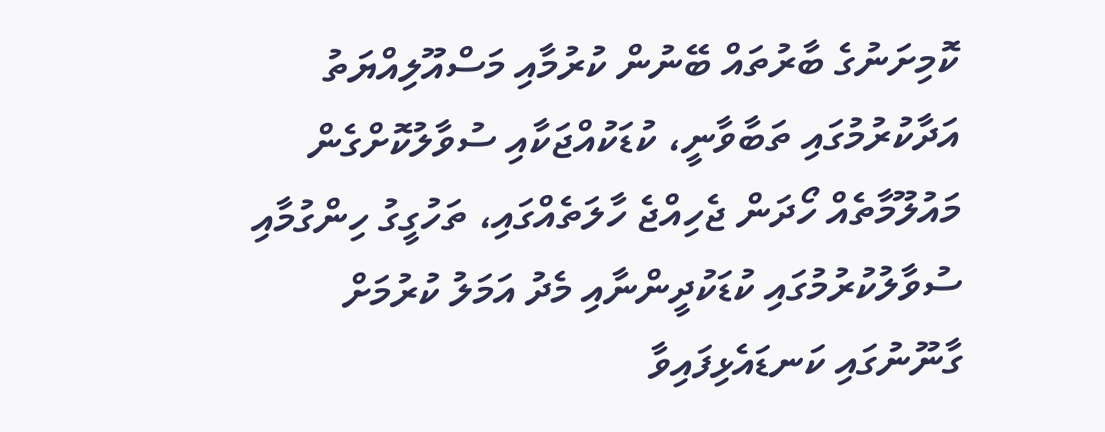ކޮމިށަނުގެ ބާރުތައް ބޭނުން ކުރުމާއި މަސްއޫލިއްޔަތު އަދާކުރުމުގައި ތަބާވާނީ، ކުޑަކުއްޖަކާއި ސުވާލުކޮށްގެން މައުލޫމާތެއް ހޯދަން ޖެހިއްޖެ ހާލަތެއްގައި، ތަހުގީގު ހިންގުމާއި ސުވާލުކުރުމުގައި ކުޑަކުދީންނާއި މެދު އަމަލު ކުރުމަށް ގާނޫނުގައި ކަނޑައެޅިފައިވާ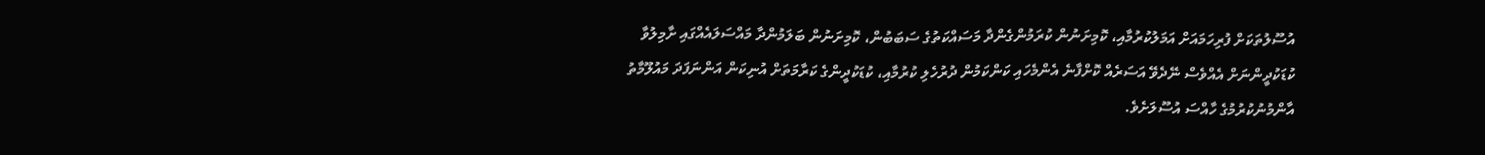އުސޫލުތަކަށް ފުރިހަމައަށް އަމަލުކުރުމާއި، ކޮމިށަނުން ކުރަމުންގެންދާ މަސައްކަތުގެ ސަބަބުން، ކޮމިށަނުން ބަލަމުންދާ މައްސަލައެއްގައި ށާމިލުވާ ކުޑަކުދީންނަށް އެއްވެސް ނޭދެވޭ އަސަރެއް ކޮށްފާނެ އެންމެހައި ކަންކަމުން ދުރުހެލި ކުރުމާއި، ކުޑަކުދީންގެ ކަރާމަތަށް އުނިކަން އަންނަފަދަ މައުލޫމާތު އާންމުނުކުރުމުގެ ހާއްސަ އުސޫލަށެވެ.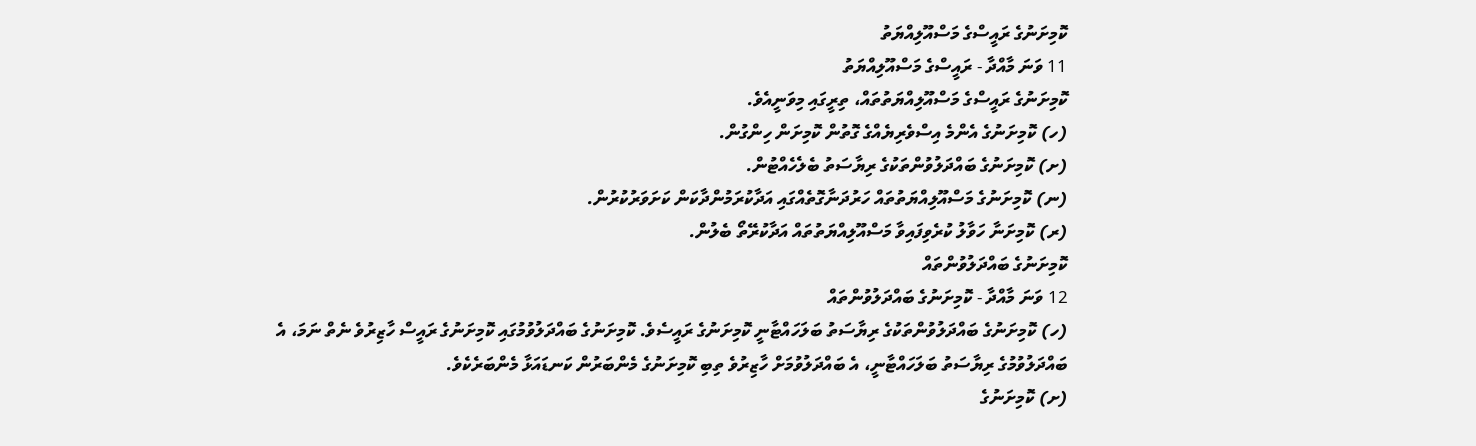ކޮމިށަނުގެ ރައީސްގެ މަސްއޫލިއްޔަތު
11 ވަނަ މާއްދާ - ރައީސްގެ މަސްއޫލިއްޔަތު
ކޮމިށަނުގެ ރައީސްގެ މަސްއޫލިއްޔަތުތައް، ތިރީގައި މިވަނީއެވެ.
(ހ) ކޮމިށަނުގެ އެންމެ އިސްވެރިޔެއްގެ ގޮތުން ކޮމިށަން ހިންގުން.
(ށ) ކޮމިށަނުގެ ބައްދަލުވުންތަކުގެ ރިޔާސަތު ބެލެހެއްޓުން.
(ނ) ކޮމިށަނުގެ މަސްއޫލިއްޔަތުތައް ހަރުދަނާގޮތެއްގައި އަދާކުރަމުންދާކަން ކަށަވަރުކުރުން.
(ރ) ކޮމިށަނާ ހަވާލު ކުރެވިފައިވާ މަސްއޫލިއްޔަތުތައް އަދާކުރޭތޯ ބެލުން.
ކޮމިށަނުގެ ބައްދަލުވުންތައް
12 ވަނަ މާއްދާ - ކޮމިށަނުގެ ބައްދަލުވުންތައް
(ހ) ކޮމިށަނުގެ ބައްދަލުވުންތަކުގެ ރިޔާސަތު ބަލަހައްޓާނީ ކޮމިށަނުގެ ރައީސެވެ. ކޮމިށަނުގެ ބައްދަލުވުމުގައި ކޮމިށަނުގެ ރައީސް ހާޒިރުވެ ނެތް ނަމަ، އެ ބައްދަލުވުމުގެ ރިޔާސަތު ބަލަހައްޓާނީ، އެ ބައްދަލުވުމަށް ހާޒިރުވެ ތިބި ކޮމިށަނުގެ މެންބަރުން ކަނޑައަޅާ މެންބަރެކެވެ.
(ށ) ކޮމިށަނުގެ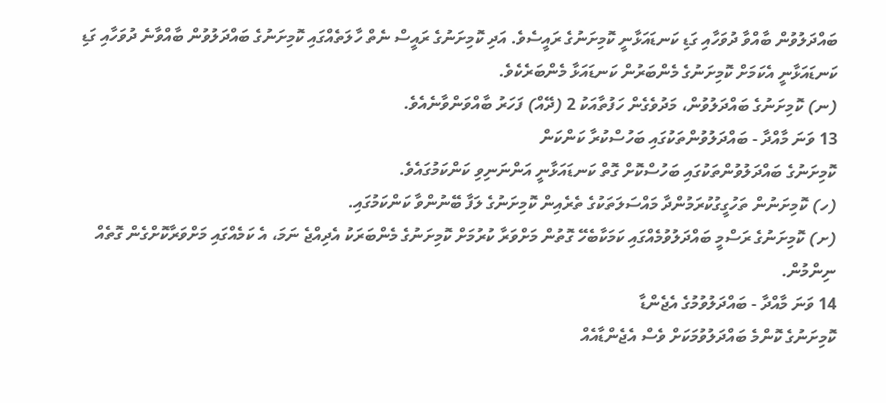ބައްދަލުވުން ބާއްވާ ދުވަހާއި ގަޑި ކަނޑައަޅާނީ ކޮމިށަނުގެ ރައީސެވެ. އަދި ކޮމިށަނުގެ ރައީސް ނެތް ހާލަތެއްގައި ކޮމިށަނުގެ ބައްދަލުވުން ބާއްވާނެ ދުވަހާއި ގަޑި ކަނޑައަޅާނީ އެކަމަށް ކޮމިށަނުގެ މެންބަރުން ކަނޑައަޅާ މެންބަރެކެވެ.
(ނ) ކޮމިށަނުގެ ބައްދަލުވުން، މަދުވެގެން ހަފުތާއަކު 2 (ދޭއް) ފަހަރު ބާއްވަންވާނެއެވެ.
13 ވަނަ މާއްދާ - ބައްދަލުވުންތަކުގައި ބަހުސްކުރާ ކަންކަން
ކޮމިށަނުގެ ބައްދަލުވުންތަކުގައި ބަހުސްކޮށް ގޮތް ކަނޑައަޅާނީ އަންނަނިވި ކަންކަމުގައެވެ.
(ހ) ކޮމިށަނުން ތަހުގީގުކުރަމުންދާ މައްސަލަތަކުގެ ތެރެއިން ކޮމިށަނުގެ ލަފާ ބޭނުންވާ ކަންކަމުގައި.
(ށ) ކޮމިށަނުގެ ރަސްމީ ބައްދަލުވުމެއްގައި ކަމަކާބެހޭ ގޮތުން މަށްވަރާ ކުރުމަށް ކޮމިށަނުގެ މެންބަރަކު އެދިއްޖެ ނަމަ، އެ ކަމެއްގައި މަށްވަރާކޮށްގެން ގޮތެއް ނިންމުން.
14 ވަނަ މާއްދާ - ބައްދަލުވުމުގެ އެޖެންޑާ
ކޮމިށަނުގެ ކޮންމެ ބައްދަލުވުމަކަށް ވެސް އެޖެންޑާއެއް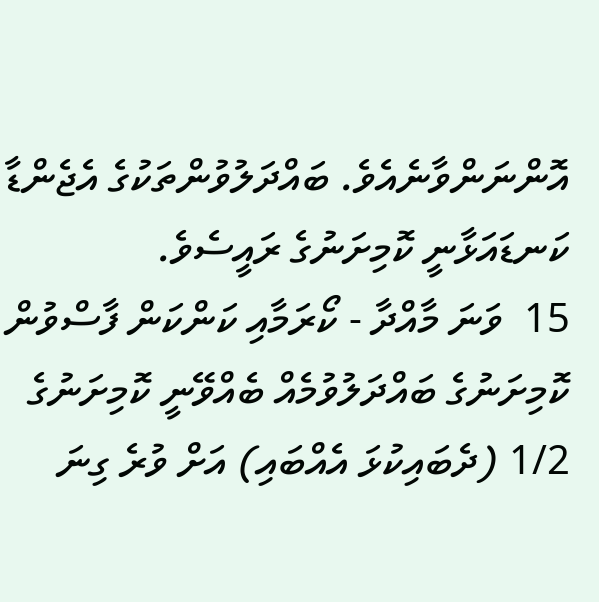އޮންނަންވާނެއެވެ. ބައްދަލުވުންތަކުގެ އެޖެންޑާ  ކަނޑައަޅާނީ ކޮމިށަނުގެ ރައީސެވެ.
15  ވަނަ މާއްދާ - ކޯރަމާއި ކަންކަން ފާސްވުން
ކޮމިށަނުގެ ބައްދަލުވުމެއް ބެއްވޭނީ ކޮމިށަނުގެ 1/2 (ދެބައިކުޅަ އެއްބައި) އަށް ވުރެ ގިނަ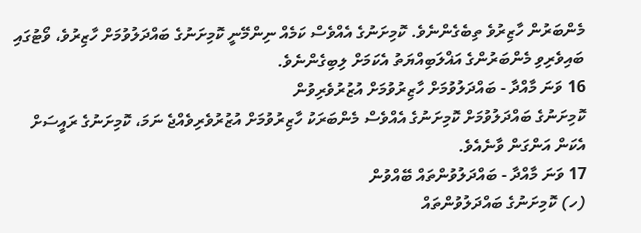މެންބަރުން ހާޒިރުވެ ތިބެގެންނެވެ. ކޮމިށަނުގެ އެއްވެސް ކަމެއް ނިންމޭނީ ކޮމިށަނުގެ ބައްދަލުވުމަށް ހާޒިރުވެ، ވޯޓުގައި ބައިވެރިވި މެންބަރުންގެ އަޣްލަބިއްޔަތު އެކަމަށް ލިބިގެންނެވެ.
16 ވަނަ މާއްދާ - ބައްދަލުވުމަށް ހާޒިރުވުމަށް އުޒުރުވެރިވުން
ކޮމިށަނުގެ ބައްދަލުވުމަށް ކޮމިށަނުގެ އެއްވެސް މެންބަރަކު ހާޒިރުވުމަށް އުޒުރުވެރިވެއްޖެ ނަމަ، ކޮމިށަނުގެ ރައީސަށް އެކަން އަންގަން ވާނެއެވެ.
17 ވަނަ މާއްދާ - ބައްދަލުވުންތައް ބޭއްވުން
(ހ) ކޮމިށަނުގެ ބައްދަލުވުންތައް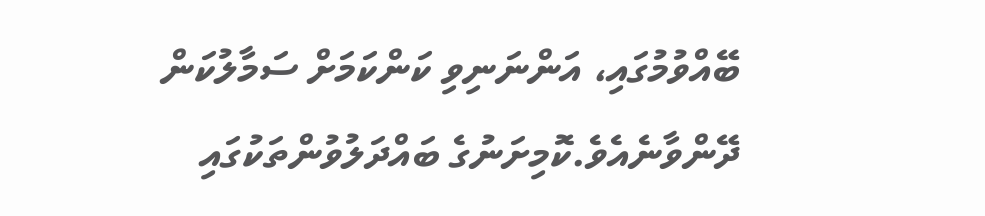ބޭއްވުމުގައި، އަންނަނިވި ކަންކަމަށް ސަމާލުކަން ދޭންވާނެއެވެ.ކޮމިށަނުގެ ބައްދަލުވުންތަކުގައި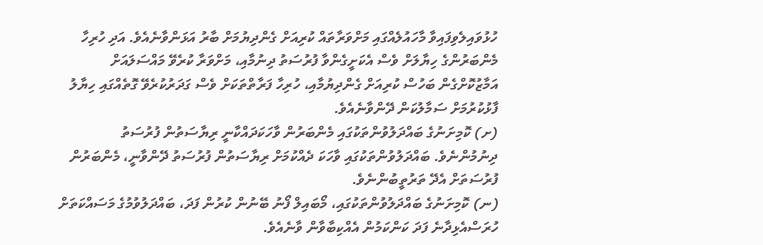ހުޅުވައިލެވިފައިވާ މާހައުލެއްގައި މަށްވަރާތައް ކުރިއަށް ގެންދިޔުމަށް ބާރު އަޅަންވާނެއެވެ. އަދި ހުރިހާ މެންބަރުންގެ ހިޔާލަށް ވެސް އެކަށީގެންވާ ފުރުސަތު ދިނުމާއި، މަށްވަރާ ކުރެވޭ މައްސަލައަށް އަމާޒުކޮށްގެން ބަހުސް ކުރިއަށް ގެންދިޔުމާއި، ހުރިހާ ފަރާތްތަކަށް ވެސް ގަދަރުކުރެވޭ ގޮތެއްގައި ހިޔާލު ފާޅުކުރުމަށް ސަމާލުކަން ދޭންވާނެއެވެ.
(ށ) ކޮމިށަނުގެ ބައްދަލުވުންތަކުގައި މެންބަރުން ވާހަކަދައްކާނީ ރިޔާސަތުން ފުރުސަތު ދިނުމުންނެވެ. ބައްދަލުވުންތަކުގައި ވާހަކަ ދެއްކުމަށް ރިޔާސަތުން ފުރުސަތު ދޭންވާނީ، މެންބަރުން ފުރުސަތަށް އެދޭ ތަރުތީބުންނެވެ.
(ނ) ކޮމިށަނުގެ ބައްދަލުވުންތަކުގައި، މޯބައިލް ފޯނު ބޭނުން ކުރުން ފަދަ، ބައްދަލުވުމުގެ މަސައްކަތަށް ހުރަސްއެޅިދާނެ ފަދަ ކަންކަމުން އެއްކިބާވާން ވާނެއެވެ.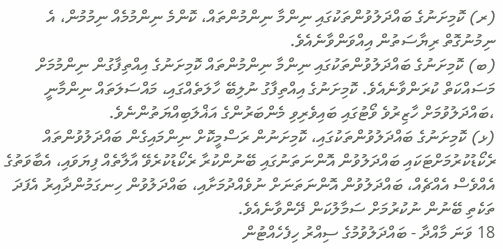(ރ) ކޮމިށަނުގެ ބައްދަލުވުންތަކުގައި ނިންމާ ނިންމުންތައް، ކޮންމެ ނިންމުމެއް ނިމުމުން، އެ ނިމުނުގޮތް ރިޔާސަތުން އިއްވަންވާނެއެވެ.
(ބ) ކޮމިށަނުގެ ބައްދަލުވުންތަކުގައި ނިންމާ ނިންމުންތައް ކޮމިށަނުގެ އިއްތިފާގުން ނިންމުމަށް މަސައްކަތް ކުރަންވާނެއެވެ. ކޮމިށަނުގެ އިއްތިފާގު ނުލިބޭ ހާލަތެއްގައި، މައްސަލަތައް ނިންމާނީ ،ބައްދަލުވުމަށް ހާޒިރުވެ ވޯޓުގައި ބައިވެރިވި މެންބަރުންގެ އަޣްލަބިއްޔަތުންނެވެ.
(ޅ) ކޮމިށަނުގެ ބައްދަލުވުންތަކުގައި، ކޮމިށަނުން ރަސްމީކޮށް ނިންމައިގެން ބައްދަލުވުންތައް ރެކޯޑުކުރުމަށްޓަކައި ބައްދަލުވުން އޮންނަތަނުގައި ބޭނުންކުރާ ރެކޯޑުކުރެވޭ އާލާތެއް ފިޔަވައި، އެބާވަތުގެ އެއްވެސް އެއްޗެއް، ބައްދަލުވުން އޮންނަތަނަށް ނުވެއްދުމަށާއި، ބައްދަލުވުން ހިނގަމުންދާއިރު އެފަދަ ތަކެތި ބޭނުން ނުކުރުމަށް ސަމާލުކަން ދޭންވާނެއެވެ.
18 ވަނަ މާއްދާ - ބައްދަލުވުމުގެ ސިއްރު ހިފެހެއްޓުން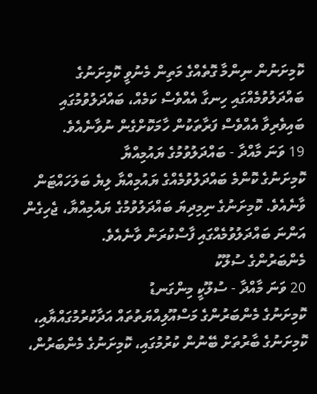ކޮމިށަނުން ނިންމާ ގޮތެއްގެ މަތިން މެނުވީ ކޮމިށަނުގެ ބައްދަލުވުމެއްގައި ހިނގާ އެއްވެސް ކަމެއް، ބައްދަލުވުމުގައި ބައިވެރިވާ އެއްވެސް ފަރާތަކުން ހާމަކޮށްގެން ނުވާނެއެވެ.
19 ވަނަ މާއްދާ - ބައްދަލުވުމުގެ ޔައުމިއްޔާ
ކޮމިށަނުގެ ކޮންމެ ބައްދަލުވުމެއްގެ ޔައުމިއްޔާ ލިޔެ ބަލަހައްޓަން ވާނެއެވެ. ކޮމިށަނުގެ ނިމިދިޔަ ބައްދަލުވުމުގެ ޔައުމިއްޔާ، ޖެހިގެން އަންނަ ބައްދަލުވުމެއްގައި ފާސްކުރަން ވާނެއެވެ.
މެންބަރުންގެ ސުލޫކު
20 ވަނަ މާއްދާ - ސުލޫކީ މިންގަނޑު
ކޮމިށަނުގެ މެންބަރުންގެ މަސްއޫލިއްޔަތުތައް އަދާކުރުމުގައްޔާއި، ކޮމިށަނުގެ ބާރުތަށް ބޭނުން ކުރުމުގައި، ކޮމިށަނުގެ މެންބަރުން،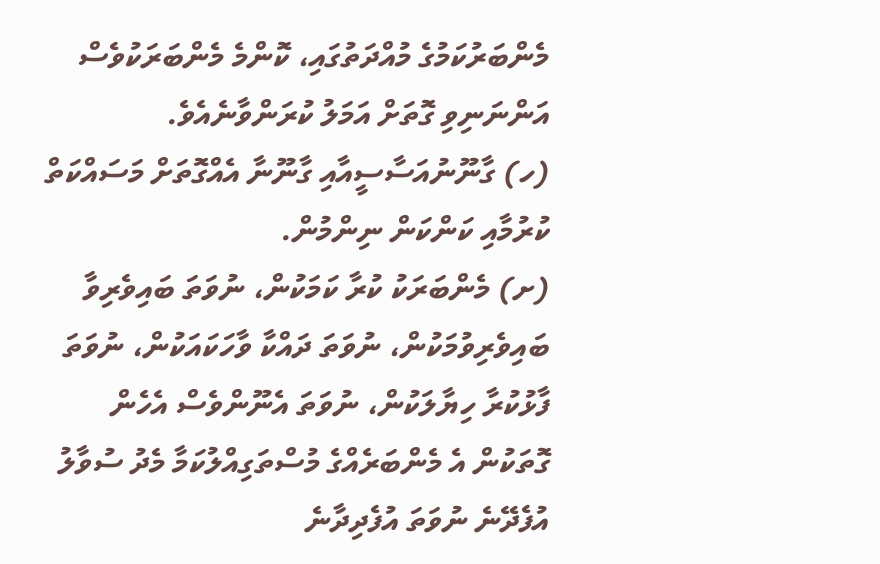މެންބަރުކަމުގެ މުއްދަތުގައި، ކޮންމެ މެންބަރަކުވެސް އަންނަނިވި ގޮތަށް އަމަލު ކުރަންވާނެއެވެ.
(ހ) ގާނޫނުއަސާސީއާއި ގާނޫނާ އެއްގޮތަށް މަސައްކަތް ކުރުމާއި ކަންކަން ނިންމުން.
(ށ) މެންބަރަކު ކުރާ ކަމަކުން، ނުވަތަ ބައިވެރިވާ ބައިވެރިވުމަކުން، ނުވަތަ ދައްކާ ވާހަކައަކުން، ނުވަތަ ފާޅުކުރާ ހިޔާލަކުން، ނުވަތަ އެނޫންވެސް އެހެން ގޮތަކުން އެ މެންބަރެއްގެ މުސްތަގިއްލުކަމާ މެދު ސުވާލު އުފެދޭނެ ނުވަތަ އުފެދިދާނެ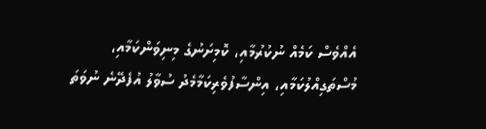އެއްވެސް ކަމެއް ނުކުރުމާއި، ކޮމިށަނުގެ މިނިވަންކަމާއި، މުސްތަގިއްލުކަމާއި، އިންސާފުވެރިކަމާމެދު ސުވާލު އުފެދޭނެ ނުވަތަ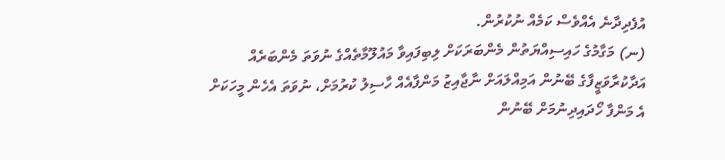އުފެދިދާނެ އެއްވެސް ކަމެއް ނުކުރުން.
(ނ) މަގާމުގެ ހައިސިއްޔަތުން މެންބަރަކަށް ލިބިފައިވާ މައުލޫމާތެއްގެ ނުވަތަ މެންބަރެއް އަދާކުރާވަޒީފާގެ ބޭނުން އަމިއްލައަށް ނާޖާއިޒު މަންފާއެއް ހާސިލު ކުރުމަށް، ނުވަތަ އެހެން މީހަކަށް އެ މަންފާ ހޯދައިދިނުމަށް ބޭނުން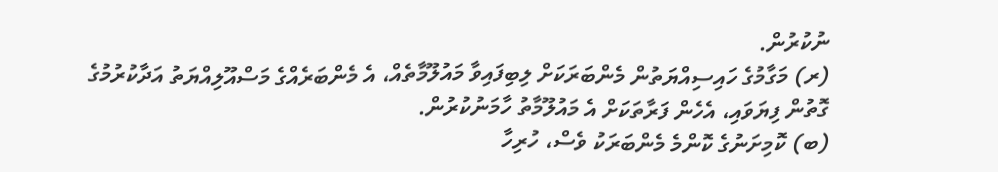ނުކުރުން.
(ރ) މަގާމުގެ ހައިސިއްޔަތުން މެންބަރަކަށް ލިބިފައިވާ މައުލޫމާތެއް، އެ މެންބަރެއްގެ މަސްއޫލިއްޔަތު އަދާކުރުމުގެ ގޮތުން ފިޔަވައި، އެހެން ފަރާތަކަށް އެ މައުލޫމާތު ހާމަނުކުރުން.
(ބ) ކޮމިށަނުގެ ކޮންމެ މެންބަރަކު ވެސް، ހުރިހާ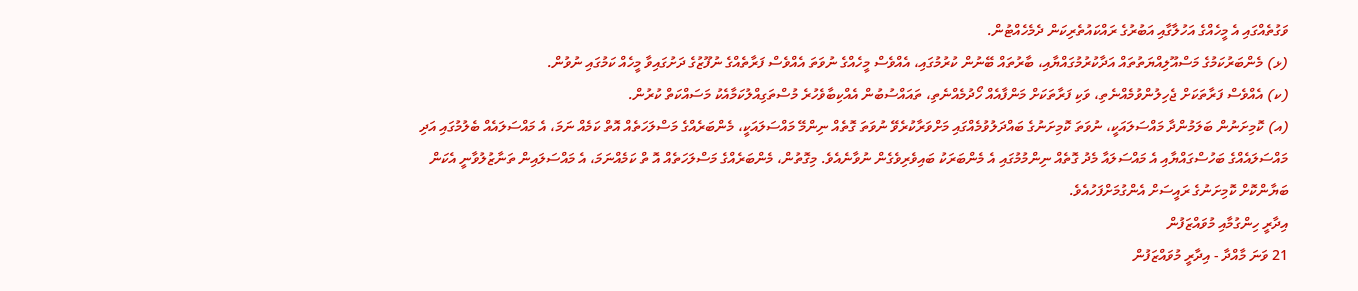ވަގުތެއްގައި އެ މީހެއްގެ އަހުލާގާއި އަބުރުގެ ރައްކައުތެރިކަން ދެމެހެއްޓުން.
(ޅ) މެންބަރުކަމުގެ މަސްއޫލިއްޔަތުތައް އަދާކުރުމުގައްޔާއި، ބާރުތައް ބޭނުން ކުރުމުގައި، އެއްވެސް މީހެއްގެ ނުވަތަ އެއްވެސް ފަރާތެއްގެ ނުފޫޒުގެ ދަށުގައިވާ މީހެއް ކަމުގައި ނުވުން.
(ކ) އެއްވެސް ފަރާތަކަށް ޖެހިލުންވުމެއްނެތި، ވަކި ފަރާތަކަށް މަންފާއެއް ހޯދުމެއްނެތި، ތައައްސުބުން އެއްކިބާވެހުރެ މުސްތަގިއްލުކަމާއެކު މަސައްކަތް ކުރުން.
(އ) ކޮމިށަނުން ބަލަމުންދާ މައްސަލައަކީ، ނުވަތަ ކޮމިށަނުގެ ބައްދަލުވުމެއްގައި މަށްވަރާކުރެވޭ ނުވަތަ ގޮތެއް ނިންމޭ މައްސަލައަކީ، މެންބަރެއްގެ މަސްލަހަތެއް އޮތް ކަމެއް ނަމަ، އެ މައްސަލައެއް ބެލުމުގައި އަދި މައްސަލައެއްގެ ބަހުސްގައްޔާއި އެ މައްސަލައާ މެދު ގޮތެއް ނިންމުމުގައި އެ މެންބަރަކު ބައިވެރިވެގެން ނުވާނެއެވެ. މިގޮތުން، މެންބަރެއްގެ މަސްލަހަތެއް އޮ ތް ކަމެއްނަމަ، އެ މައްސަލައިން ތަނާޒުލުވާނީ އެކަން ބަޔާންކޮށް ކޮމިށަނުގެ ރައީސަށް އެންގުމަށްފަހުއެވެ.
އިދާރީ ހިންގުމާއި މުވައްޒަފުން
21 ވަނަ މާއްދާ - އިދާރީ މުވައްޒަފުން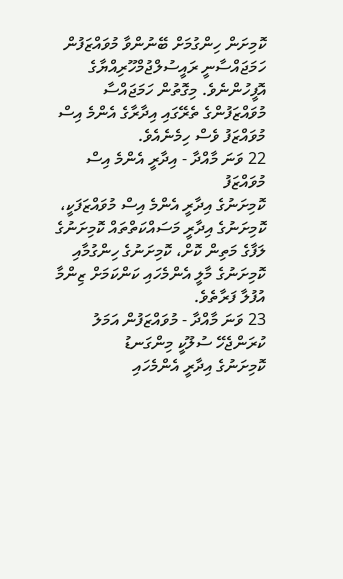ކޮމިށަން ހިންގުމަށް ބޭނުންވާ މުވައްޒަފުން ހަމަޖައްސާނީ ރައީސުލްޖުމްހޫރިއްޔާގެ އޮފީހުންނެވެ. މިގޮތުން ހަމަޖައްސާ މުވައްޒަފުންގެ ތެރޭގައި އިދާރާގެ އެންމެ އިސް މުވައްޒަފު ވެސް ހިމެނެއެވެ.
22 ވަނަ މާއްދާ - އިދާރީ އެންމެ އިސް މުވައްޒަފު
ކޮމިށަނުގެ އިދާރީ އެންމެ އިސް މުވައްޒަފަކީ، ކޮމިށަނުގެ އިދާރީ މަސައްކަތްތައް ކޮމިށަނުގެ ލަފާގެ މަތިން ކޮށް، ކޮމިށަނުގެ ހިންގުމާއި ކޮމިށަނުގެ މާލީ އެންމެހައި ކަންކަމަށް ޒިންމާ އުފުލާ ފަރާތެވެ.
23 ވަނަ މާއްދާ - މުވައްޒަފުން އަމަލު ކުރަންޖެހޭ ސުލޫކީ މިންގަނޑު
ކޮމިށަނުގެ އިދާރީ އެންމެހައި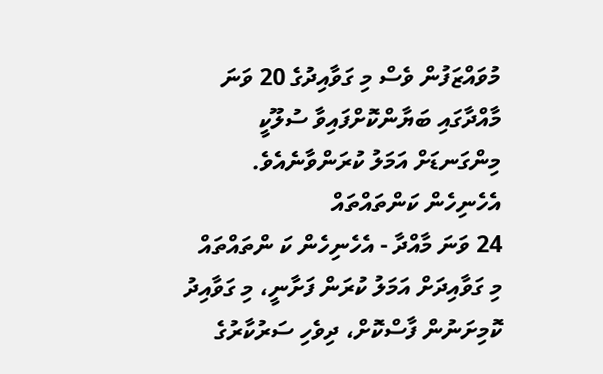މުވައްޒަފުން ވެސް މި ގަވާއިދުގެ 20 ވަނަ މާއްދާގައި ބަޔާންކޮށްފައިވާ ސުލޫކީ މިންގަނޑަށް އަމަލު ކުރަންވާނެއެވެ.
އެހެނިހެން ކަންތައްތައް
24 ވަނަ މާއްދާ - އެހެނިހެން ކަ ންތައްތައް
މި ގަވާއިދަށް އަމަލު ކުރަން ފަށާނީ، މި ގަވާއިދު ކޮމިށަނުން ފާސްކޮށް، ދިވެހި ސަރުކާރުގެ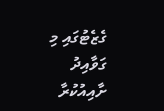ގެޒެޓުގައި މި ގަވާއިދު ށާއިއުކުރާ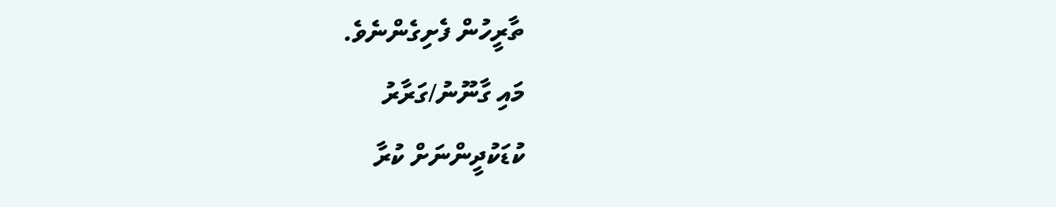ތާރީހުން ފެށިގެންނެވެ.
މައި ގާނޫނު/ގަރާރު
ކުޑަކުދީންނަށް ކުރާ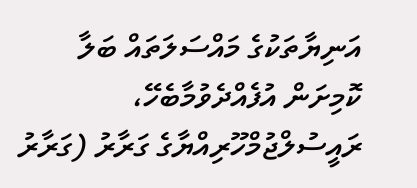އަނިޔާތަކުގެ މައްސަލަތައް ބަލާ ކޮމިށަން އުފެއްދެވުމާބެހޭ، ރައީސުލްޖުމްހޫރިއްޔާގެ ގަރާރު (ގަރާރު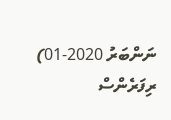ނަންބަރު 2020-01)
ރިފަރެންސް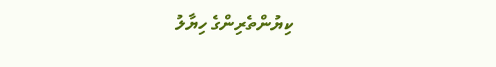ކިޔުންތެރިންގެ ހިޔާލު